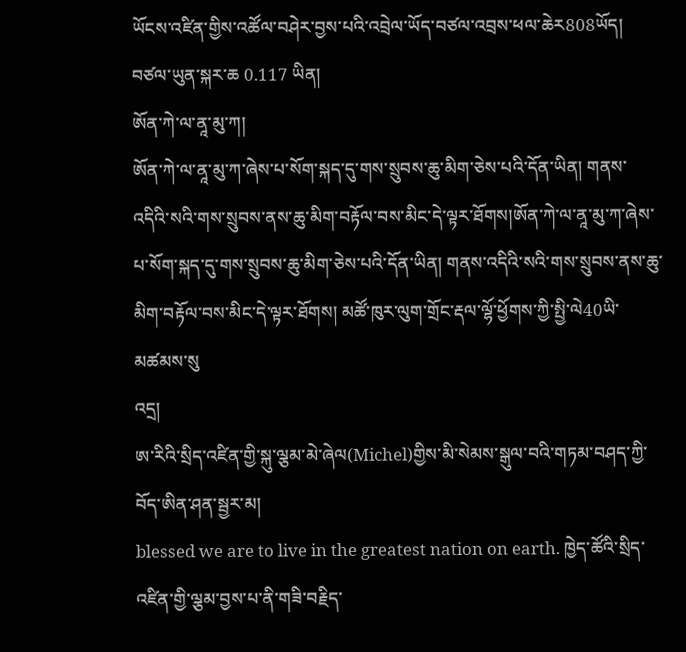ཡོངས་འཛིན་གྱིས་འཚོལ་བཤེར་བྱས་པའི་འབྲེལ་ཡོད་བཙལ་འབྲས་ཕལ་ཆེར808ཡོད།  བཙལ་ཡུན་སྐར་ཆ 0.117 ཡིན།
ཨོན་ཀེ་ལ་ནཱ་མུ་ཀ།
ཨོན་ཀེ་ལ་ནཱ་མུ་ཀ་ཞེས་པ་སོག་སྐད་དུ་གས་སྲུབས་ཆུ་མིག་ཅེས་པའི་དོན་ཡིན། གནས་འདིའི་སའི་གས་སྲུབས་ནས་ཆུ་མིག་བརྟོལ་བས་མིང་དེ་ལྟར་ཐོགས།ཨོན་ཀེ་ལ་ནཱ་མུ་ཀ་ཞེས་པ་སོག་སྐད་དུ་གས་སྲུབས་ཆུ་མིག་ཅེས་པའི་དོན་ཡིན། གནས་འདིའི་སའི་གས་སྲུབས་ནས་ཆུ་མིག་བརྟོལ་བས་མིང་དེ་ལྟར་ཐོགས། མཚོ་ཁུར་ལུག་གྲོང་རྡལ་ལྷོ་ཕྱོགས་ཀྱི་སྤྱི་ལེ40ཡི་མཚམས་སུ
འདྲ།
ཨ་རིའི་སྲིད་འཛིན་གྱི་སྐུ་ལྕམ་མེ་ཞེལ(Michel)གྱིས་མི་སེམས་སྒུལ་བའི་གཏམ་བཤད་ཀྱི་བོད་ཨིན་ཤན་སྦྱར་མ།
blessed we are to live in the greatest nation on earth. ཁྱེད་ཚོའི་སྲིད་འཛིན་གྱི་ལྕམ་བྱས་པ་ནི་གཟི་བརྗིད་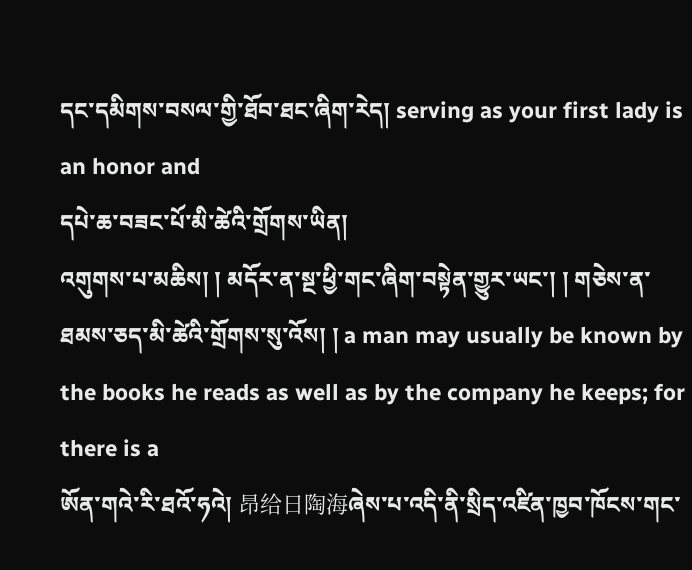དང་དམིགས་བསལ་གྱི་ཐོབ་ཐང་ཞིག་རེད། serving as your first lady is an honor and
དཔེ་ཆ་བཟང་པོ་མི་ཚེའི་གྲོགས་ཡིན།
འགུགས་པ་མཆིས། ། མདོར་ན་སྔ་ཕྱི་གང་ཞིག་བསྟེན་གྱུར་ཡང་། ། གཅེས་ན་ཐམས་ཅད་མི་ཚེའི་གྲོགས་སུ་འོས། ། a man may usually be known by the books he reads as well as by the company he keeps; for there is a
ཨོན་གའེ་རི་ཐའོ་ཧའེ། 昂给日陶海ཞེས་པ་འདི་ནི་སྲིད་འཛིན་ཁྱབ་ཁོངས་གང་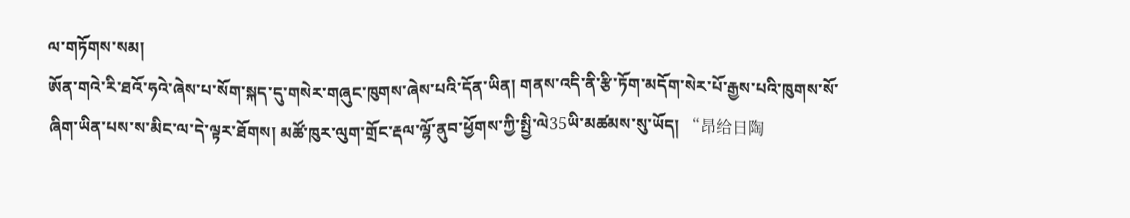ལ་གཏོགས་སམ།
ཨོན་གའེ་རི་ཐའོ་ཧའེ་ཞེས་པ་སོག་སྐད་དུ་གསེར་གཞུང་ཁུགས་ཞེས་པའི་དོན་ཡིན། གནས་འདི་ནི་རྩི་ཏོག་མདོག་སེར་པོ་རྒྱས་པའི་ཁུགས་སོ་ཞིག་ཡིན་པས་ས་མིང་ལ་དེ་ལྟར་ཐོགས། མཚོ་ཁུར་ལུག་གྲོང་རྡལ་ལྷོ་ནུབ་ཕྱོགས་ཀྱི་སྤྱི་ལེ35ཡི་མཚམས་སུ་ཡོད། “昂给日陶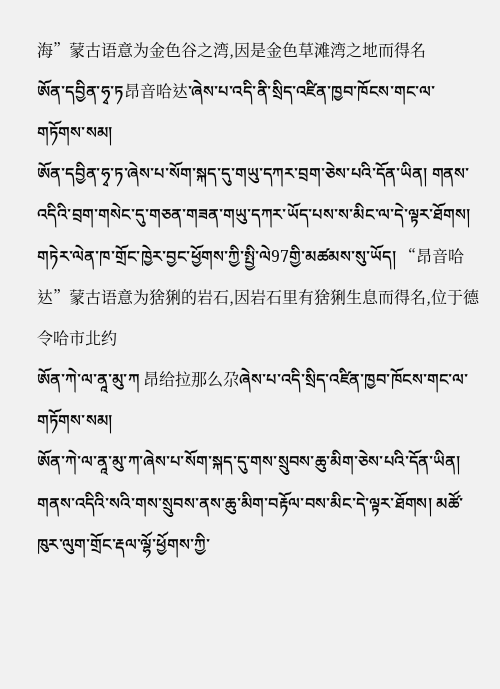海”蒙古语意为金色谷之湾,因是金色草滩湾之地而得名
ཨོན་དབྱིན་ཧྭ་ཏ昂音哈达་ཞེས་པ་འདི་ནི་སྲིད་འཛིན་ཁྱབ་ཁོངས་གང་ལ་གཏོགས་སམ།
ཨོན་དབྱིན་ཧྭ་ཏ་ཞེས་པ་སོག་སྐད་དུ་གཡུ་དཀར་བྲག་ཅེས་པའི་དོན་ཡིན། གནས་འདིའི་བྲག་གསེང་དུ་གཅན་གཟན་གཡུ་དཀར་ཡོད་པས་ས་མིང་ལ་དེ་ལྟར་ཐོགས། གཏེར་ལེན་ཁ་གྲོང་ཁྱེར་བྱང་ཕྱོགས་ཀྱི་སྤྱི་ལེ97གྱི་མཚམས་སུ་ཡོད། “昂音哈达”蒙古语意为猞猁的岩石,因岩石里有猞猁生息而得名,位于德令哈市北约
ཨོན་ཀེ་ལ་ནཱ་མུ་ཀ 昂给拉那么尕ཞེས་པ་འདི་སྲིད་འཛིན་ཁྱབ་ཁོངས་གང་ལ་གཏོགས་སམ།
ཨོན་ཀེ་ལ་ནཱ་མུ་ཀ་ཞེས་པ་སོག་སྐད་དུ་གས་སྲུབས་ཆུ་མིག་ཅེས་པའི་དོན་ཡིན། གནས་འདིའི་སའི་གས་སྲུབས་ནས་ཆུ་མིག་བརྟོལ་བས་མིང་དེ་ལྟར་ཐོགས། མཚོ་ཁུར་ལུག་གྲོང་རྡལ་ལྷོ་ཕྱོགས་ཀྱི་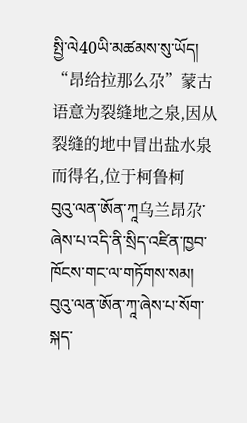སྤྱི་ལེ40ཡི་མཚམས་སུ་ཡོད། “昂给拉那么尕”蒙古语意为裂缝地之泉,因从裂缝的地中冒出盐水泉而得名,位于柯鲁柯
བུའུ་ལན་ཨོན་ཀཱ乌兰昂尕་ཞེས་པ་འདི་ནི་སྲིད་འཛིན་ཁྱབ་ཁོངས་གང་ལ་གཏོགས་སམ།
བུའུ་ལན་ཨོན་ཀཱ་ཞེས་པ་སོག་སྐད་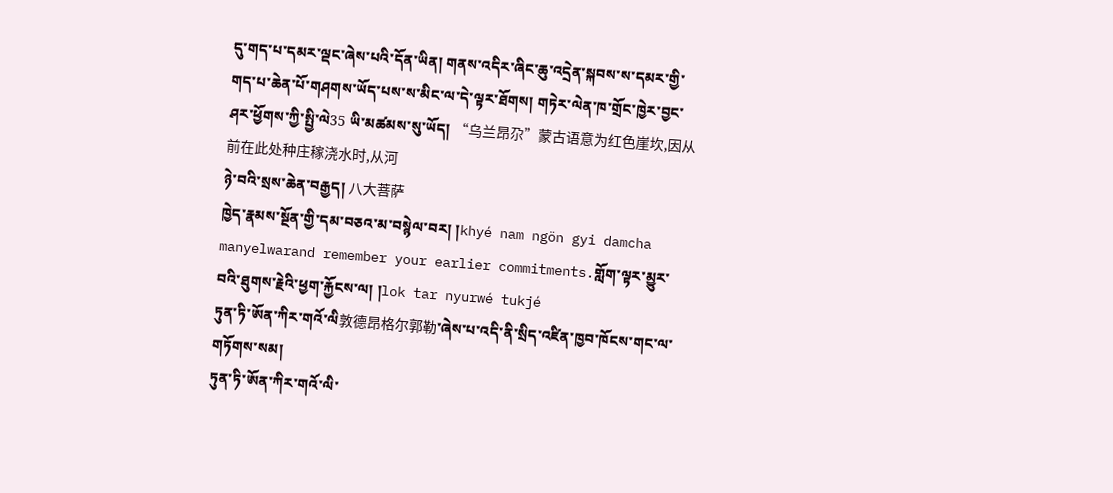དུ་གད་པ་དམར་ལྡང་ཞེས་པའི་དོན་ཡིན། གནས་འདིར་ཞིང་ཆུ་འདྲེན་སྐབས་ས་དམར་གྱི་གད་པ་ཆེན་པོ་གཤགས་ཡོད་པས་ས་མིང་ལ་དེ་ལྟར་ཐོགས། གཏེར་ལེན་ཁ་གྲོང་ཁྱེར་བྱང་ཤར་ཕྱོགས་ཀྱི་སྤྱི་ལེ35 ཡི་མཚམས་སུ་ཡོད། “乌兰昂尕”蒙古语意为红色崖坎,因从前在此处种庄稼浇水时,从河
ཉེ་བའི་སྲས་ཆེན་བརྒྱད། 八大菩萨
ཁྱེད་རྣམས་སྔོན་གྱི་དམ་བཅའ་མ་བསྙེལ་བར། །khyé nam ngön gyi damcha manyelwarand remember your earlier commitments.གློག་ལྟར་མྱུར་བའི་ཐུགས་རྗེའི་ཕྱག་རྐྱོངས་ལ། །lok tar nyurwé tukjé
ཏུན་ཏི་ཨོན་ཀིར་གའོ་ལི敦德昂格尔郭勒་ཞེས་པ་འདི་ནི་སྲིད་འཛིན་ཁྱབ་ཁོངས་གང་ལ་གཏོགས་སམ།
ཏུན་ཏི་ཨོན་ཀིར་གའོ་ལི་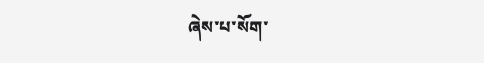ཞེས་པ་སོག་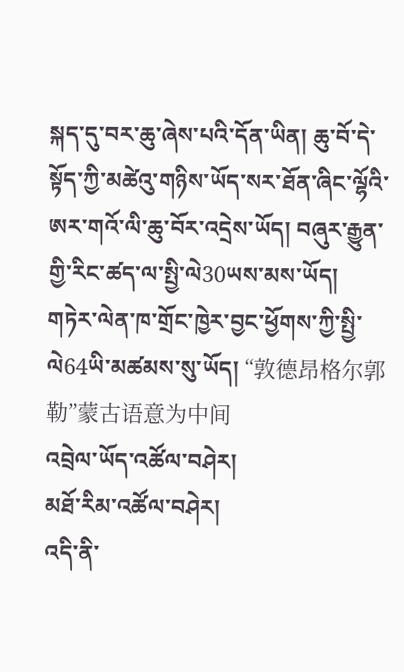སྐད་དུ་བར་ཆུ་ཞེས་པའི་དོན་ཡིན། ཆུ་བོ་དེ་སྟོད་ཀྱི་མཚེའུ་གཉིས་ཡོད་སར་ཐོན་ཞིང་ལྷོའི་ཨར་གའོ་ལི་ཆུ་བོར་འདྲེས་ཡོད། བཞུར་རྒྱུན་གྱི་རིང་ཚད་ལ་སྤྱི་ལེ30ཡས་མས་ཡོད། གཏེར་ལེན་ཁ་གྲོང་ཁྱེར་བྱང་ཕྱོགས་ཀྱི་སྤྱི་ལེ64ཡི་མཚམས་སུ་ཡོད། “敦德昂格尔郭勒”蒙古语意为中间
འབྲེལ་ཡོད་འཚོལ་བཤེར།
མཐོ་རིམ་འཚོལ་བཤེར།
འདི་ནི་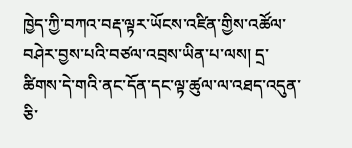ཁྱེད་ཀྱི་བཀའ་བརྡ་ལྟར་ཡོངས་འཛིན་གྱིས་འཚོལ་བཤེར་བྱས་པའི་བཙལ་འབྲས་ཡིན་པ་ལས། དྲ་ཚིགས་དེ་གའི་ནང་དོན་དང་ལྟ་ཚུལ་ལ་འཐད་འདུན་ཅི་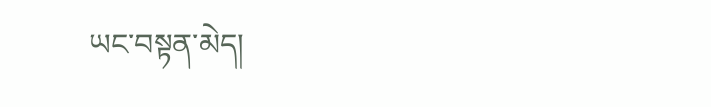ཡང་བསྟན་མེད།